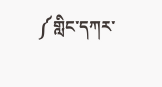༼གླིང་དཀར་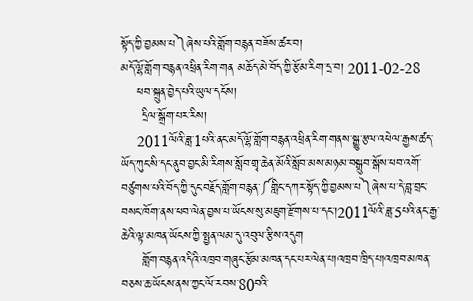སྟོད་ཀྱི་བྱམས་པ༽ཞེས་པའི་གློག་བརྙན་བཟོས་ཚར་བ།
མདོ་ལྷོ་གློག་བརྙན་འཕྲིན་རིག་གན མཆོད་མེ་བོད་ཀྱི་རྩོམ་རིག་དྲ་བ། 2011-02-28
    ཕབ་སྐྲུན་བྱེད་པའི་ཡུལ་དངོས།
     དྲིལ་སྒྲོག་པར་རིས།
    2011ལོའི་ཟླ་1པའི་ནང་མདོ་ལྷོ་གློག་བརྙན་འཕྲིན་རིག་གནས་སྒྱུ་རྩལ་འཕེལ་རྒྱས་ཚད་ཡོད་ཀུང་སི་དང་ནུབ་བྱང་མི་རིགས་སློབ་གྲྭ་ཆེན་མོའི་སློབ་མས་མཉམ་བསྒྲུབ་སྒོས་ཕབ་འགོ་བཙུགས་པའི་བོད་ཀྱི་དུང་བརྗོད་གློག་བརྙན་༼གླིང་དཀར་སྟོད་ཀྱི་བྱམས་པ༽ཞེས་པ་དེ་བླ་བྲང་བསང་ཁོག་ནས་ཕབ་ལེན་བྱས་པ་ཡོངས་སུ་མཇུག་རྫོགས་པ་དང་།2011ལོའི་ཟླ་5པའི་ནང་རྒྱ་ཆེའི་ལྟ་མཁན་ཡོངས་ཀྱི་སྤྱན་ལམ་དུ་འབུལ་རྩིས་འདུག
     གློག་བརྙན་འདིའི་འཁྲབ་གཞུང་རྩོམ་མཁན་དང་པར་ལེན་པ།འཁྲབ་ཁྲིད་པ།འཁྲབ་མཁན་བཅས་ཆ་ཡོངས་ནས་ཀྱང་ལོ་རབས་80བའི་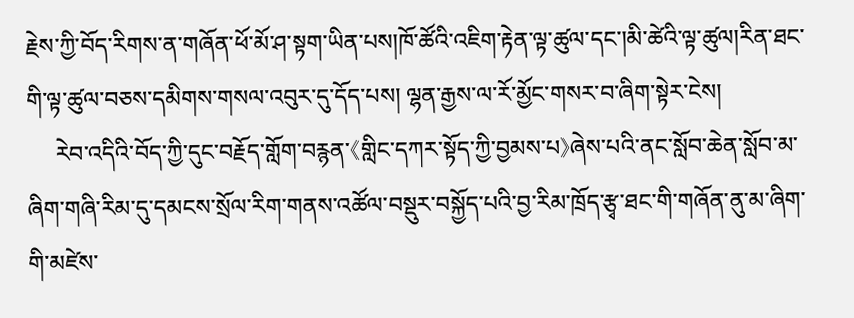རྗེས་ཀྱི་བོད་རིགས་ན་གཞོན་ཕོ་མོ་ཤ་སྟག་ཡིན་པས།ཁོ་ཚོའི་འཇིག་རྟེན་ལྟ་ཚུལ་དང་།མི་ཚེའི་ལྟ་ཚུལ།རིན་ཐང་གི་ལྟ་ཚུལ་བཅས་དམིགས་གསལ་འབུར་དུ་དོད་པས། ལྷན་རྒྱས་ལ་རོ་མྱོང་གསར་བ་ཞིག་སྟེར་ངེས།
     རེབ་འདིའི་བོད་ཀྱི་དུང་བརྗོད་གློག་བརྙན་《གླིང་དཀར་སྟོད་ཀྱི་བྱམས་པ》ཞེས་པའི་ནང་སློབ་ཆེན་སློབ་མ་ཞིག་གཞི་རིམ་དུ་དམངས་སྲོལ་རིག་གནས་འཚོལ་བསྡུར་བསྐྱོད་པའི་བྱ་རིམ་ཁྲོད་རྩྭ་ཐང་གི་གཞོན་ནུ་མ་ཞིག་གི་མཛེས་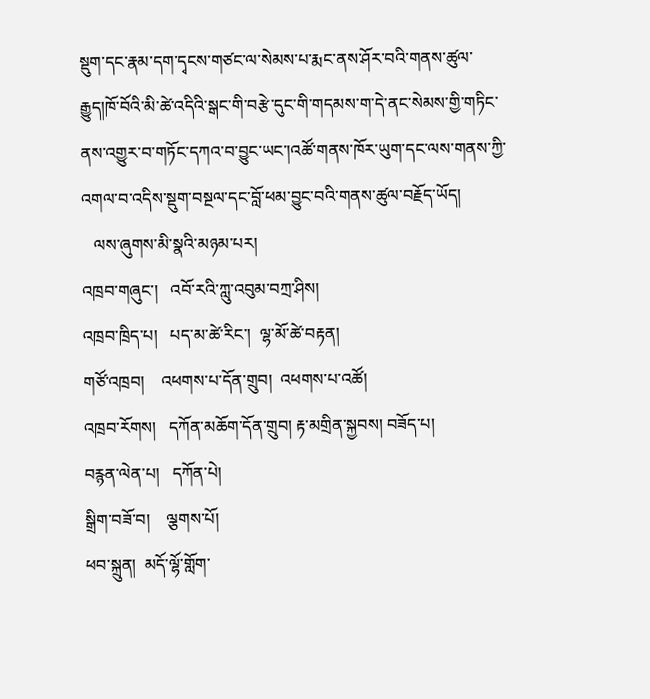སྡུག་དང་རྣམ་དག་དྭངས་གཙང་ལ་སེམས་པ་རྨང་ནས་ཤོར་བའི་གནས་ཚུལ་རྒྱུད།ཁོ་བོའི་མི་ཚེ་འདིའི་སྒང་གི་བརྩེ་དུང་གི་གདམས་ག་དེ་ནང་སེམས་གྱི་གཏིང་ནས་འགྱུར་བ་གཏོང་དཀའ་བ་བྱུང་ཡང་།འཚོ་གནས་ཁོར་ཡུག་དང་ལས་གནས་ཀྱི་འགལ་བ་འདིས་སྡུག་བསྔལ་དང་བློ་ཕམ་བྱུང་བའི་གནས་ཚུལ་བརྗོད་ཡོད།
   ལས་ཞུགས་མི་སྣའི་མཉམ་པར།
འཁྲབ་གཞུང་།   འབོ་རའི་ཀླུ་འབུམ་བཀྲ་ཤིས།
འཁྲབ་ཁྲིད་པ།   པད་མ་ཚེ་རིང་།  ལྷ་མོ་ཚེ་བརྟན།
གཙོ་འཁྲབ།    འཕགས་པ་དོན་གྲུབ།  འཕགས་པ་འཚོ།
འཁྲབ་རོགས།   དཀོན་མཆོག་དོན་གྲུབ། རྟ་མགྲིན་སྐྱབས། བཟོད་པ།
བརྙན་ལེན་པ།   དཀོན་པེ།
སྒྲིག་བཟོ་བ།    ལྕགས་པོ།
ཕབ་སྐྲུན།  མདོ་ལྷོ་གློག་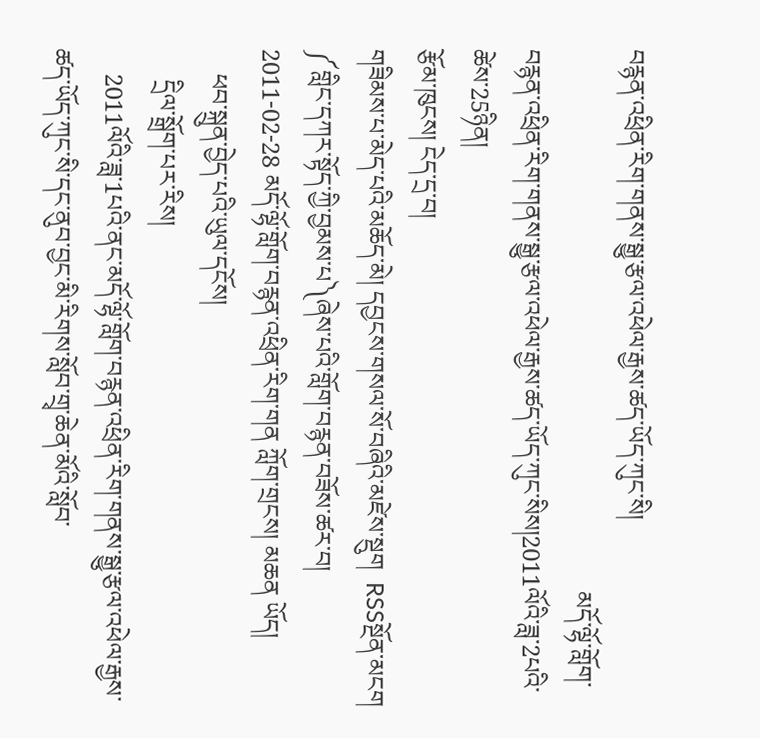བརྙན་འཕྲིན་རིག་གནས་སྒྱུ་རྩལ་འཕེལ་རྒྱས་ཚད་ཡོད་ཀུང་སི།
                                                                                       མདོ་ལྷོ་གློག་བརྙན་འཕྲིན་རིག་གནས་སྒྱུ་རྩལ་འཕེལ་རྒྱས་ཚད་ཡོད་ཀུང་སིས།2011ལོའི་ཟླ་2པའི་ཚེས་25ཉིན།
རྩོམ་ཁུངས། ངེད་དྲ་བ།
གཟིམས་པ་མེད་པའི་མཆོད་མེ། དབྱངས་གསལ་སོ་བཞིའི་མཛེས་སྡུག  RSSསྔོན་མངག
༼གླིང་དཀར་སྟོད་ཀྱི་བྱམས་པ༽ཞེས་པའི་གློག་བརྙན་བཟོས་ཚར་བ།
2011-02-28 མདོ་ལྷོ་གློག་བརྙན་འཕྲིན་རིག་གན ཀློག་གྲངས། མཆན ཡོད།
    ཕབ་སྐྲུན་བྱེད་པའི་ཡུལ་དངོས།
     དྲིལ་སྒྲོག་པར་རིས།
    2011ལོའི་ཟླ་1པའི་ནང་མདོ་ལྷོ་གློག་བརྙན་འཕྲིན་རིག་གནས་སྒྱུ་རྩལ་འཕེལ་རྒྱས་ཚད་ཡོད་ཀུང་སི་དང་ནུབ་བྱང་མི་རིགས་སློབ་གྲྭ་ཆེན་མོའི་སློབ་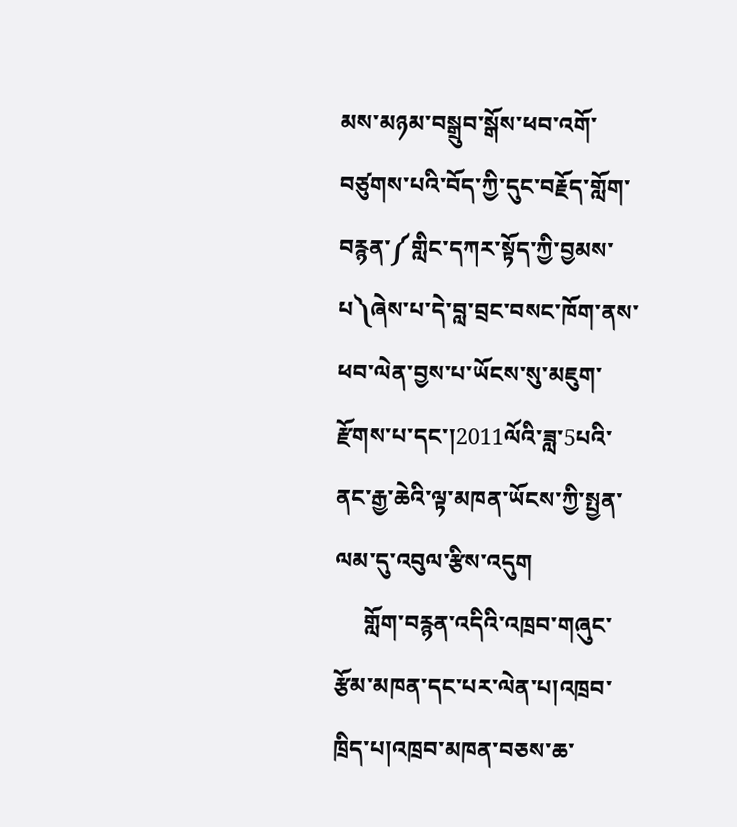མས་མཉམ་བསྒྲུབ་སྒོས་ཕབ་འགོ་བཙུགས་པའི་བོད་ཀྱི་དུང་བརྗོད་གློག་བརྙན་༼གླིང་དཀར་སྟོད་ཀྱི་བྱམས་པ༽ཞེས་པ་དེ་བླ་བྲང་བསང་ཁོག་ནས་ཕབ་ལེན་བྱས་པ་ཡོངས་སུ་མཇུག་རྫོགས་པ་དང་།2011ལོའི་ཟླ་5པའི་ནང་རྒྱ་ཆེའི་ལྟ་མཁན་ཡོངས་ཀྱི་སྤྱན་ལམ་དུ་འབུལ་རྩིས་འདུག
     གློག་བརྙན་འདིའི་འཁྲབ་གཞུང་རྩོམ་མཁན་དང་པར་ལེན་པ།འཁྲབ་ཁྲིད་པ།འཁྲབ་མཁན་བཅས་ཆ་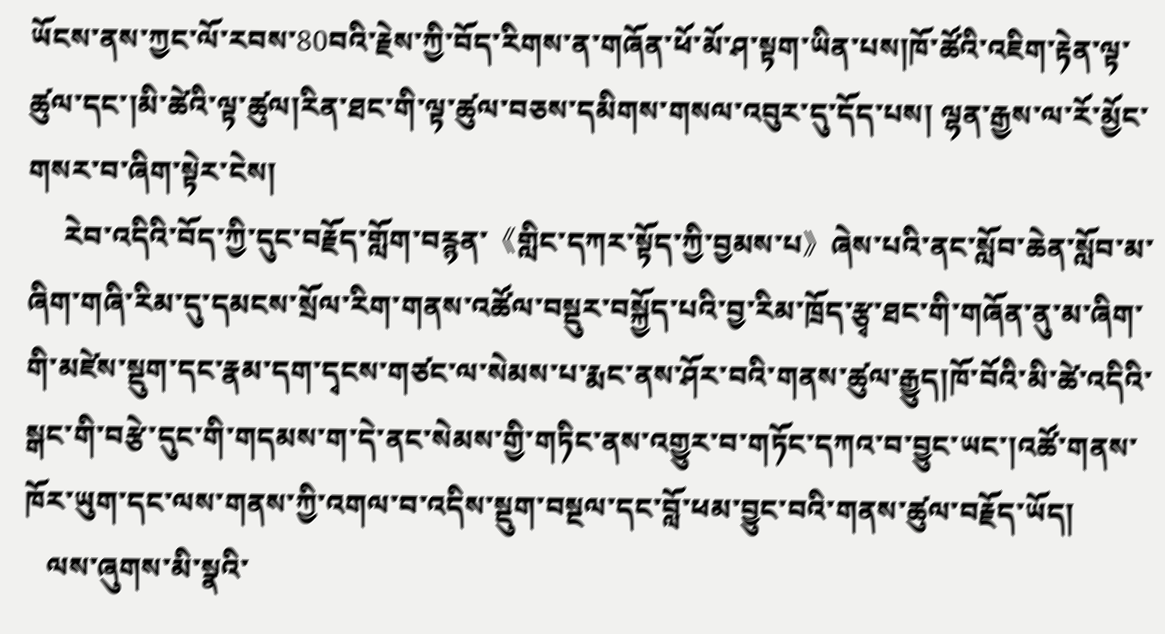ཡོངས་ནས་ཀྱང་ལོ་རབས་80བའི་རྗེས་ཀྱི་བོད་རིགས་ན་གཞོན་ཕོ་མོ་ཤ་སྟག་ཡིན་པས།ཁོ་ཚོའི་འཇིག་རྟེན་ལྟ་ཚུལ་དང་།མི་ཚེའི་ལྟ་ཚུལ།རིན་ཐང་གི་ལྟ་ཚུལ་བཅས་དམིགས་གསལ་འབུར་དུ་དོད་པས། ལྷན་རྒྱས་ལ་རོ་མྱོང་གསར་བ་ཞིག་སྟེར་ངེས།
     རེབ་འདིའི་བོད་ཀྱི་དུང་བརྗོད་གློག་བརྙན་《གླིང་དཀར་སྟོད་ཀྱི་བྱམས་པ》ཞེས་པའི་ནང་སློབ་ཆེན་སློབ་མ་ཞིག་གཞི་རིམ་དུ་དམངས་སྲོལ་རིག་གནས་འཚོལ་བསྡུར་བསྐྱོད་པའི་བྱ་རིམ་ཁྲོད་རྩྭ་ཐང་གི་གཞོན་ནུ་མ་ཞིག་གི་མཛེས་སྡུག་དང་རྣམ་དག་དྭངས་གཙང་ལ་སེམས་པ་རྨང་ནས་ཤོར་བའི་གནས་ཚུལ་རྒྱུད།ཁོ་བོའི་མི་ཚེ་འདིའི་སྒང་གི་བརྩེ་དུང་གི་གདམས་ག་དེ་ནང་སེམས་གྱི་གཏིང་ནས་འགྱུར་བ་གཏོང་དཀའ་བ་བྱུང་ཡང་།འཚོ་གནས་ཁོར་ཡུག་དང་ལས་གནས་ཀྱི་འགལ་བ་འདིས་སྡུག་བསྔལ་དང་བློ་ཕམ་བྱུང་བའི་གནས་ཚུལ་བརྗོད་ཡོད།
   ལས་ཞུགས་མི་སྣའི་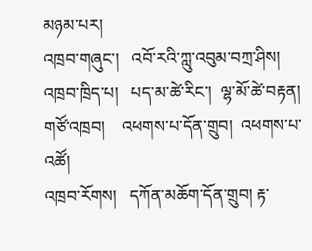མཉམ་པར།
འཁྲབ་གཞུང་།   འབོ་རའི་ཀླུ་འབུམ་བཀྲ་ཤིས།
འཁྲབ་ཁྲིད་པ།   པད་མ་ཚེ་རིང་།  ལྷ་མོ་ཚེ་བརྟན།
གཙོ་འཁྲབ།    འཕགས་པ་དོན་གྲུབ།  འཕགས་པ་འཚོ།
འཁྲབ་རོགས།   དཀོན་མཆོག་དོན་གྲུབ། རྟ་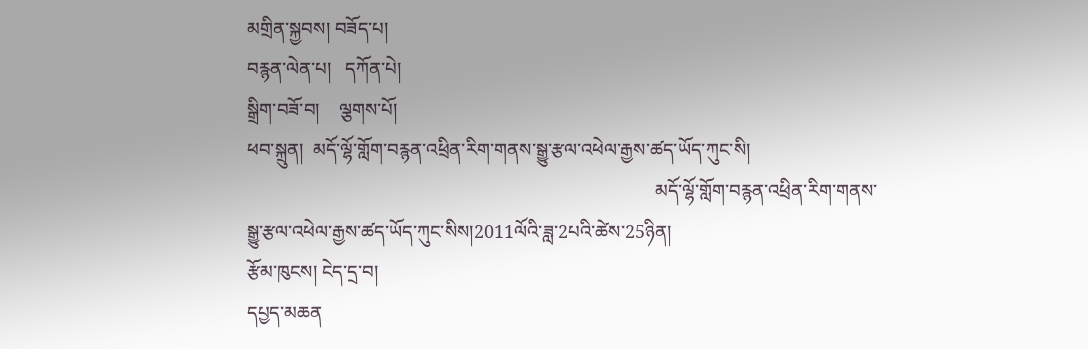མགྲིན་སྐྱབས། བཟོད་པ།
བརྙན་ལེན་པ།   དཀོན་པེ།
སྒྲིག་བཟོ་བ།    ལྕགས་པོ།
ཕབ་སྐྲུན།  མདོ་ལྷོ་གློག་བརྙན་འཕྲིན་རིག་གནས་སྒྱུ་རྩལ་འཕེལ་རྒྱས་ཚད་ཡོད་ཀུང་སི།
                                                                                       མདོ་ལྷོ་གློག་བརྙན་འཕྲིན་རིག་གནས་སྒྱུ་རྩལ་འཕེལ་རྒྱས་ཚད་ཡོད་ཀུང་སིས།2011ལོའི་ཟླ་2པའི་ཚེས་25ཉིན།
རྩོམ་ཁུངས། ངེད་དྲ་བ།
དཔྱད་མཆན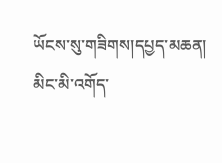ཡོངས་སུ་གཟིགས།དཔྱད་མཆན།
མིང་མི་འགོད་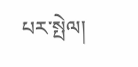པར་སྤེལ།